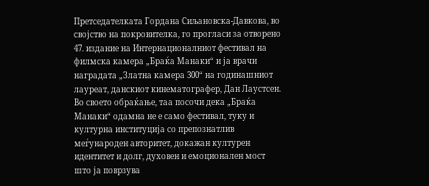Претседателката Гордана Сиљановска-Давкова, во својство на покровителка, го прогласи за отворено 47. издание на Интернационалниот фестивал на филмска камера „Браќа Манаки“ и ја врачи наградата „Златна камера 300“ на годинашниот лауреат, данскиот кинематографер, Дан Лаустсен.
Во своето обраќање, таа посочи дека „Браќа Манаки“ одамна не е само фестивал, туку и културна институција со препознатлив меѓународен авторитет, докажан културен идентитет и долг, духовен и емоционален мост што ја поврзува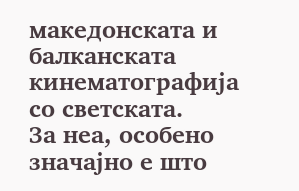македонската и балканската кинематографија со светската.
За неа, особено значајно е што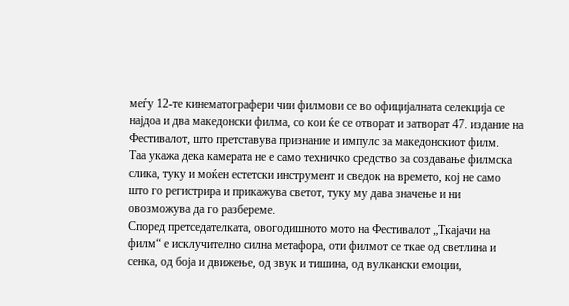меѓу 12-те кинематографери чии филмови се во официјалната селекција се најдоа и два македонски филма, со кои ќе се отворат и затворат 47. издание на Фестивалот, што претставува признание и импулс за македонскиот филм.
Таа укажа дека камерата не е само техничко средство за создавање филмска слика, туку и моќен естетски инструмент и сведок на времето, кој не само што го регистрира и прикажува светот, туку му дава значење и ни овозможува да го разбереме.
Според претседателката, овогодишното мото на Фестивалот „Ткајачи на филм“ е исклучително силна метафора, оти филмот се ткае од светлина и сенка, од боја и движење, од звук и тишина, од вулкански емоции,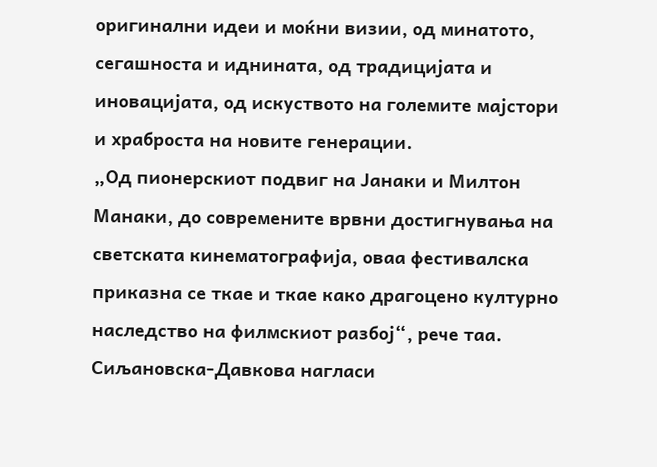оригинални идеи и моќни визии, од минатото, сегашноста и иднината, од традицијата и иновацијата, од искуството на големите мајстори и храброста на новите генерации.
„Од пионерскиот подвиг на Јанаки и Милтон Манаки, до современите врвни достигнувања на светската кинематографија, оваа фестивалска приказна се ткае и ткае како драгоцено културно наследство на филмскиот разбој“, рече таа.
Сиљановска-Давкова нагласи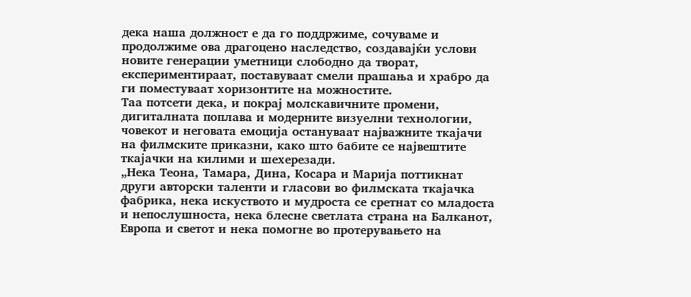дека наша должност е да го поддржиме, сочуваме и продолжиме ова драгоцено наследство, создавајќи услови новите генерации уметници слободно да творат, експериментираат, поставуваат смели прашања и храбро да ги поместуваат хоризонтите на можностите.
Таа потсети дека, и покрај молскавичните промени, дигиталната поплава и модерните визуелни технологии, човекот и неговата емоција остануваат најважните ткајачи на филмските приказни, како што бабите се највештите ткајачки на килими и шехерезади.
„Нека Теона, Тамара, Дина, Косара и Марија поттикнат други авторски таленти и гласови во филмската ткајачка фабрика, нека искуството и мудроста се сретнат со младоста и непослушноста, нека блесне светлата страна на Балканот, Европа и светот и нека помогне во протерувањето на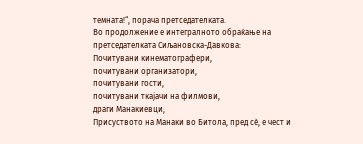темната!“, порача претседателката.
Во продолжение е интегралното обраќање на претседателката Сиљановска-Давкова:
Почитувани кинематографери,
почитувани организатори,
почитувани гости,
почитувани ткајачи на филмови,
драги Манакиевци,
Присуството на Манаки во Битола, пред сѐ, е чест и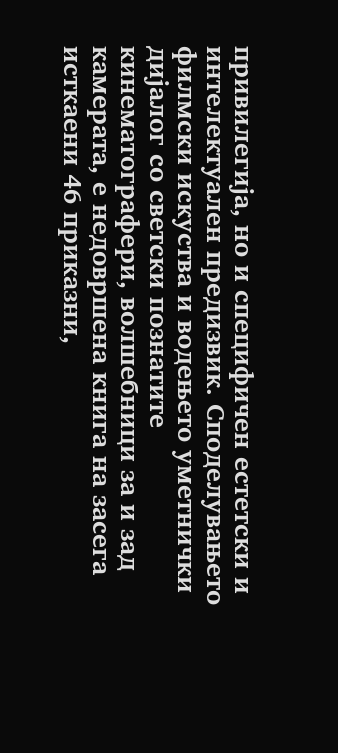привилегија, но и специфичен естетски и интелектуален предизвик. Споделувањето филмски искуства и водењето уметнички дијалог со светски познатите кинематографери, волшебници за и зад камерата, е недовршена книга на засега исткаени 46 приказни,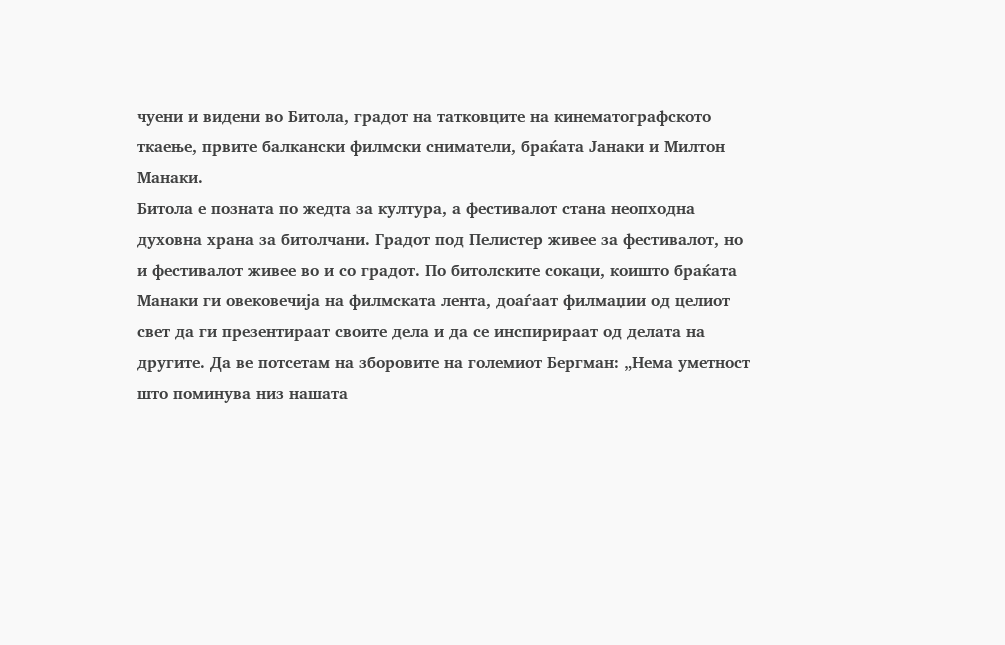чуени и видени во Битола, градот на татковците на кинематографското ткаење, првите балкански филмски сниматели, браќата Јанаки и Милтон Манаки.
Битола е позната по жедта за култура, а фестивалот стана неопходна духовна храна за битолчани. Градот под Пелистер живее за фестивалот, но и фестивалот живее во и со градот. По битолските сокаци, коишто браќата Манаки ги овековечија на филмската лента, доаѓаат филмаџии од целиот свет да ги презентираат своите дела и да се инспирираат од делата на другите. Да ве потсетам на зборовите на големиот Бергман: „Нема уметност што поминува низ нашата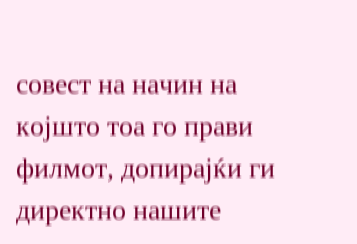совест на начин на којшто тоа го прави филмот, допирајќи ги директно нашите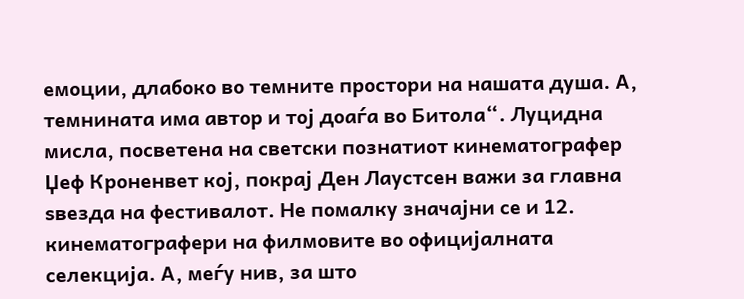емоции, длабоко во темните простори на нашата душа. А, темнината има автор и тој доаѓа во Битола“. Луцидна мисла, посветена на светски познатиот кинематографер Џеф Кроненвет кој, покрај Ден Лаустсен важи за главна ѕвезда на фестивалот. Не помалку значајни се и 12. кинематографери на филмовите во официјалната селекција. А, меѓу нив, за што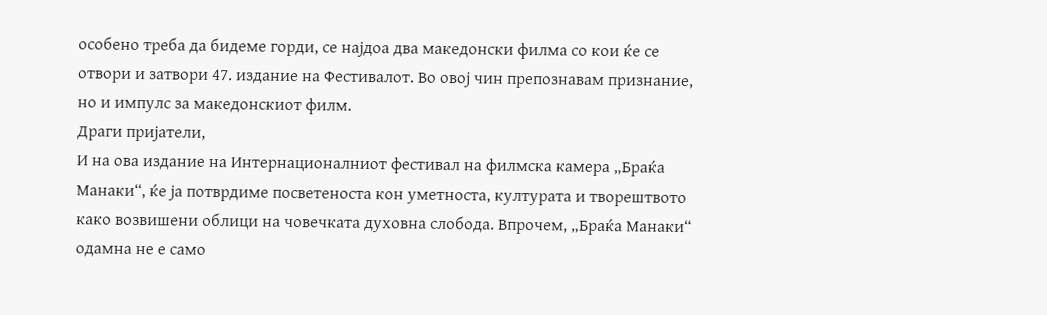особено треба да бидеме горди, се најдоа два македонски филма со кои ќе се отвори и затвори 47. издание на Фестивалот. Во овој чин препознавам признание, но и импулс за македонскиот филм.
Драги пријатели,
И на ова издание на Интернационалниот фестивал на филмска камера „Браќа Манаки“, ќе ја потврдиме посветеноста кон уметноста, културата и творештвото како возвишени облици на човечката духовна слобода. Впрочем, „Браќа Манаки“ одамна не е само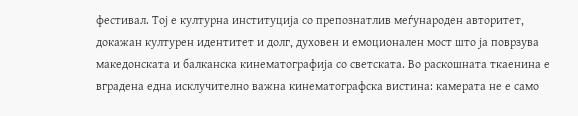фестивал. Тој е културна институција со препознатлив меѓународен авторитет, докажан културен идентитет и долг, духовен и емоционален мост што ја поврзува македонската и балканска кинематографија со светската. Во раскошната ткаенина е вградена една исклучително важна кинематографска вистина: камерата не е само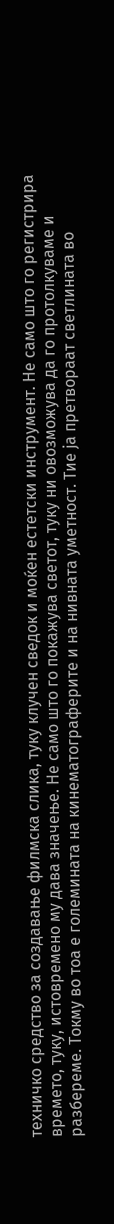техничко средство за создавање филмска слика, туку клучен сведок и моќен естетски инструмент. Не само што го регистрира времето, туку, истовремено му дава значење. Не само што го покажува светот, туку ни овозможува да го протолкуваме и разбереме. Токму во тоа е големината на кинематограферите и на нивната уметност. Тие ја претвораат светлината во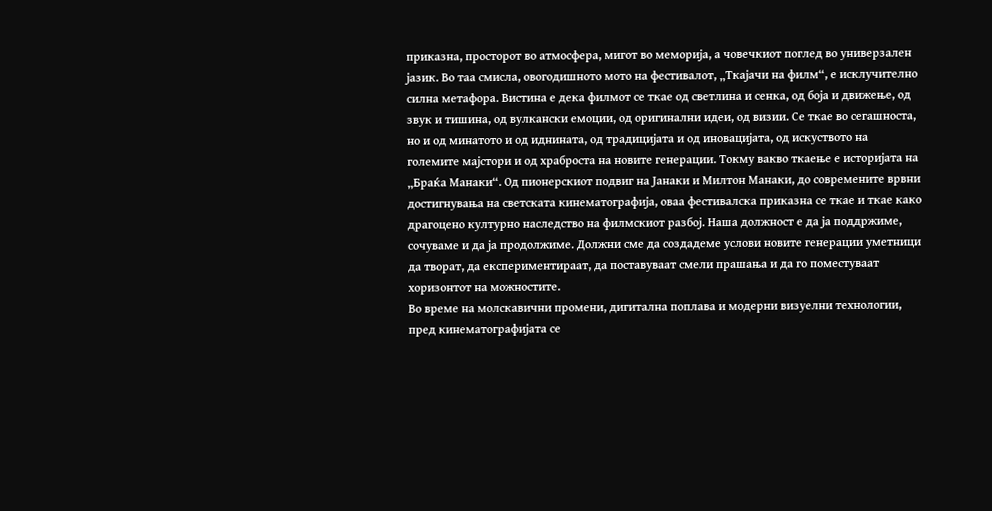приказна, просторот во атмосфера, мигот во меморија, а човечкиот поглед во универзален јазик. Во таа смисла, овогодишното мото на фестивалот, „Ткајачи на филм“, е исклучително силна метафора. Вистина е дека филмот се ткае од светлина и сенка, од боја и движење, од звук и тишина, од вулкански емоции, од оригинални идеи, од визии. Се ткае во сегашноста, но и од минатото и од иднината, од традицијата и од иновацијата, од искуството на големите мајстори и од храброста на новите генерации. Токму вакво ткаење е историјата на „Браќа Манаки“. Од пионерскиот подвиг на Јанаки и Милтон Манаки, до современите врвни достигнувања на светската кинематографија, оваа фестивалска приказна се ткае и ткае како драгоцено културно наследство на филмскиот разбој. Наша должност е да ја поддржиме, сочуваме и да ја продолжиме. Должни сме да создадеме услови новите генерации уметници да творат, да експериментираат, да поставуваат смели прашања и да го поместуваат хоризонтот на можностите.
Во време на молскавични промени, дигитална поплава и модерни визуелни технологии, пред кинематографијата се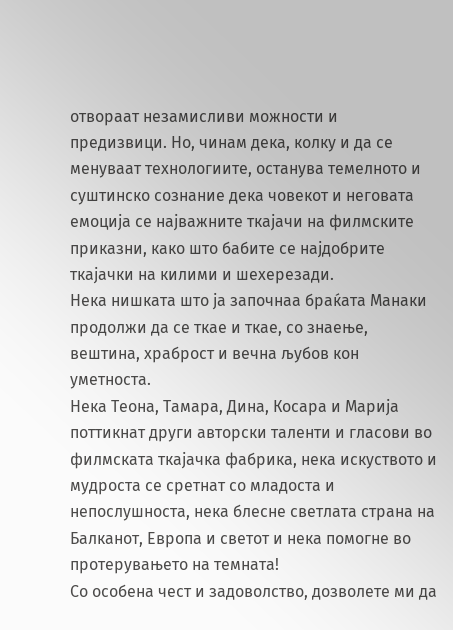отвораат незамисливи можности и предизвици. Но, чинам дека, колку и да се менуваат технологиите, останува темелното и суштинско сознание дека човекот и неговата емоција се најважните ткајачи на филмските приказни, како што бабите се најдобрите ткајачки на килими и шехерезади.
Нека нишката што ја започнаа браќата Манаки продолжи да се ткае и ткае, со знаење, вештина, храброст и вечна љубов кон уметноста.
Нека Теона, Тамара, Дина, Косара и Марија поттикнат други авторски таленти и гласови во филмската ткајачка фабрика, нека искуството и мудроста се сретнат со младоста и непослушноста, нека блесне светлата страна на Балканот, Европа и светот и нека помогне во протерувањето на темната!
Со особена чест и задоволство, дозволете ми да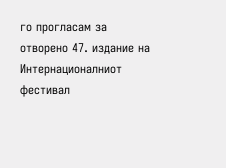го прогласам за отворено 47. издание на Интернационалниот фестивал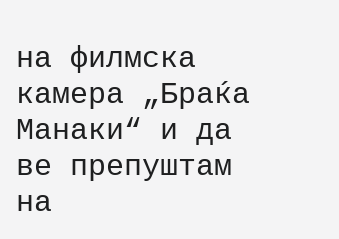на филмска камера „Браќа Манаки“ и да ве препуштам на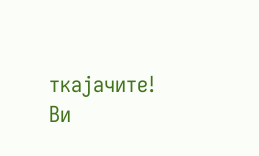ткајачите!
Ви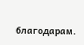благодарам.